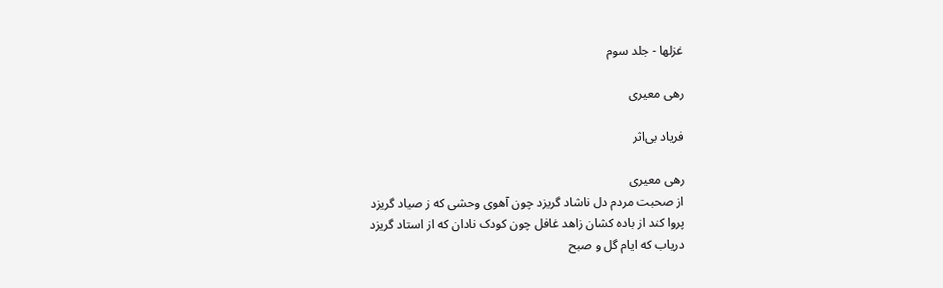غزلها - جلد سوم

رهی معیری

فریاد بی‌اثر

رهی معیری
از صحبت مردم دل ناشاد گریزد چون آهوی وحشی که ز صیاد گریزد
پروا کند از باده کشان زاهد غافل چون کودک نادان که از استاد گریزد
دریاب که ایام گل و صبح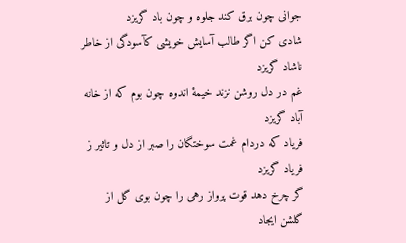جوانی چون برق کند جلوه و چون باد گریزد
شادی کن اگر طالب آسایش خویشی کآسودگی از خاطر ناشاد گریزد
غم در دل روشن نزند خیمهٔ اندوه چون بوم که از خانه آباد گریزد
فریاد که دردام غمت سوختگان را صبر از دل و تاثیر ز فریاد گریزد
گر چرخ دهد قوت پرواز رهی را چون بوی گل از گلشن ایجاد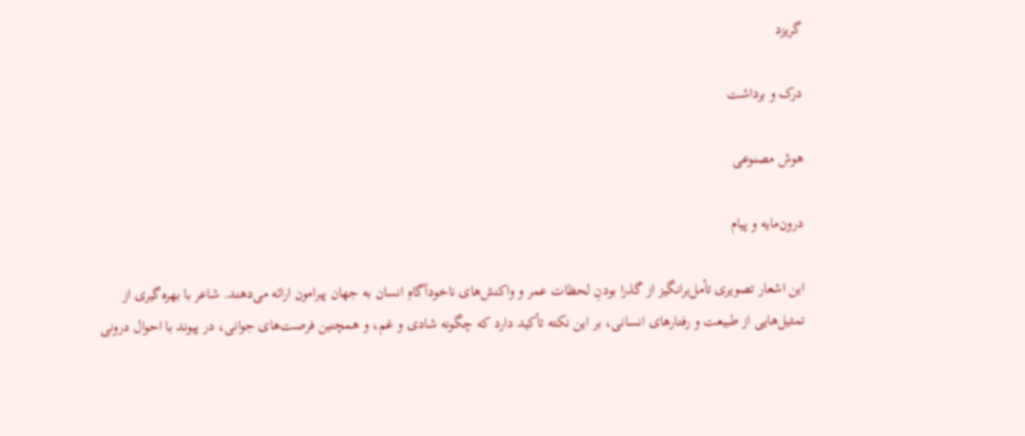گریزد

درک و برداشت

هوش مصنوعی

درون‌مایه و پیام

این اشعار تصویری تأمل‌برانگیز از گذرا بودنِ لحظات عمر و واکنش‌های ناخودآگاهِ انسان به جهان پیرامون ارائه می‌دهند. شاعر با بهره‌گیری از تمثیل‌هایی از طبیعت و رفتارهای انسانی، بر این نکته تأکید دارد که چگونه شادی و غم، و همچنین فرصت‌های جوانی، در پیوند با احوال درونی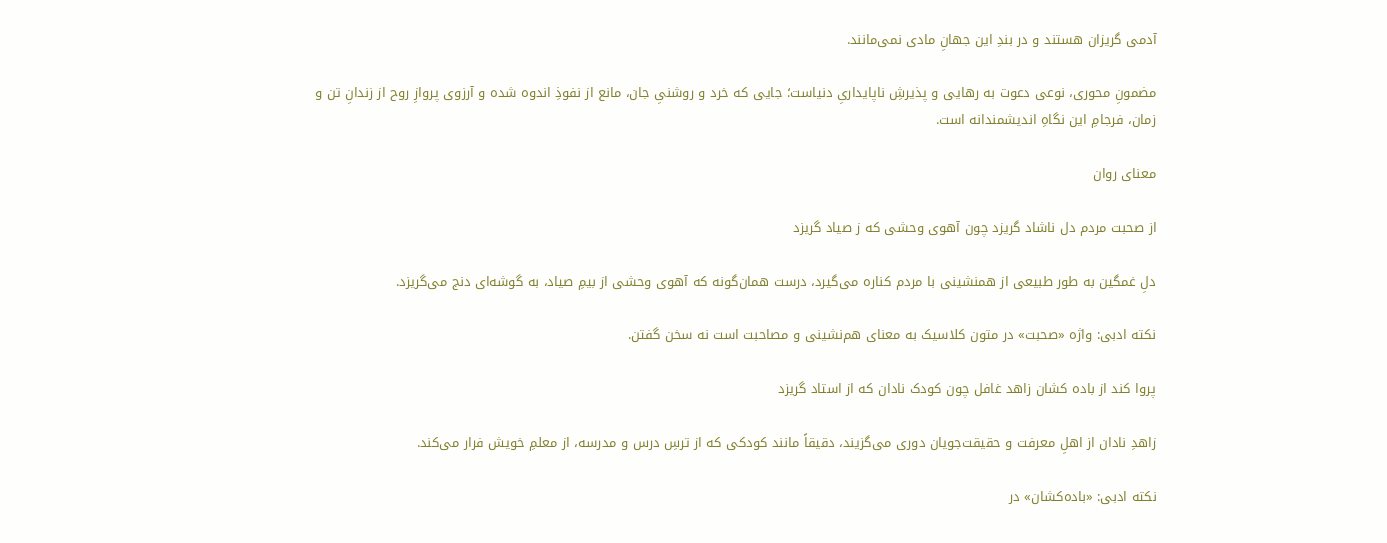آدمی گریزان هستند و در بندِ این جهانِ مادی نمی‌مانند.

مضمونِ محوری، نوعی دعوت به رهایی و پذیرشِ ناپایداریِ دنیاست؛ جایی که خرد و روشنیِ جان، مانع از نفوذِ اندوه شده و آرزوی پروازِ روح از زندانِ تن و زمان، فرجامِ این نگاهِ اندیشمندانه است.

معنای روان

از صحبت مردم دل ناشاد گریزد چون آهوی وحشی که ز صیاد گریزد

دلِ غمگین به طور طبیعی از همنشینی با مردم کناره می‌گیرد، درست همان‌گونه که آهوی وحشی از بیمِ صیاد، به گوشه‌ای دنج می‌گریزد.

نکته ادبی: واژه «صحبت» در متون کلاسیک به معنای هم‌نشینی و مصاحبت است نه سخن گفتن.

پروا کند از باده کشان زاهد غافل چون کودک نادان که از استاد گریزد

زاهدِ نادان از اهلِ معرفت و حقیقت‌جویان دوری می‌گزیند، دقیقاً مانند کودکی که از ترسِ درس و مدرسه، از معلمِ خویش فرار می‌کند.

نکته ادبی: «باده‌کشان» در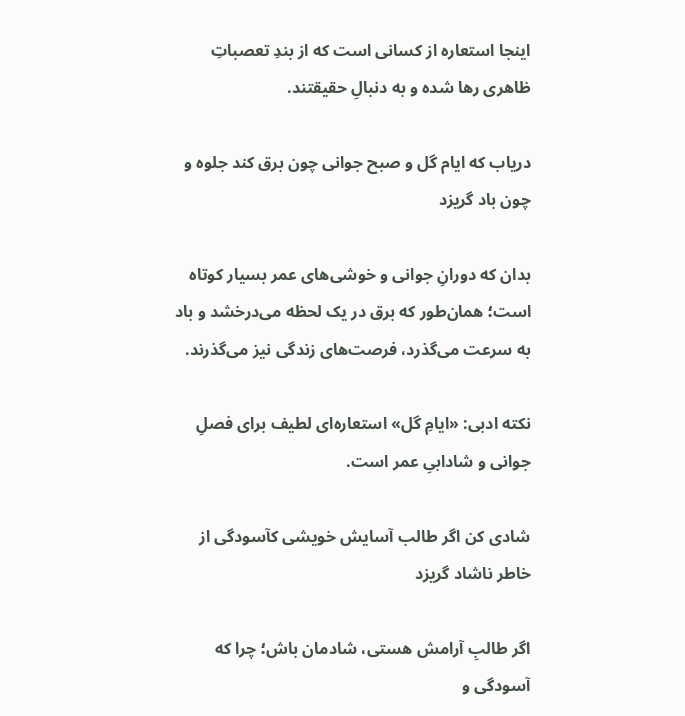اینجا استعاره از کسانی است که از بندِ تعصباتِ ظاهری رها شده و به دنبالِ حقیقتند.

دریاب که ایام گل و صبح جوانی چون برق کند جلوه و چون باد گریزد

بدان که دورانِ جوانی و خوشی‌های عمر بسیار کوتاه است؛ همان‌طور که برق در یک لحظه می‌درخشد و باد به سرعت می‌گذرد، فرصت‌های زندگی نیز می‌گذرند.

نکته ادبی: «ایامِ گل» استعاره‌ای لطیف برای فصلِ جوانی و شادابیِ عمر است.

شادی کن اگر طالب آسایش خویشی کآسودگی از خاطر ناشاد گریزد

اگر طالبِ آرامش هستی، شادمان باش؛ چرا که آسودگی و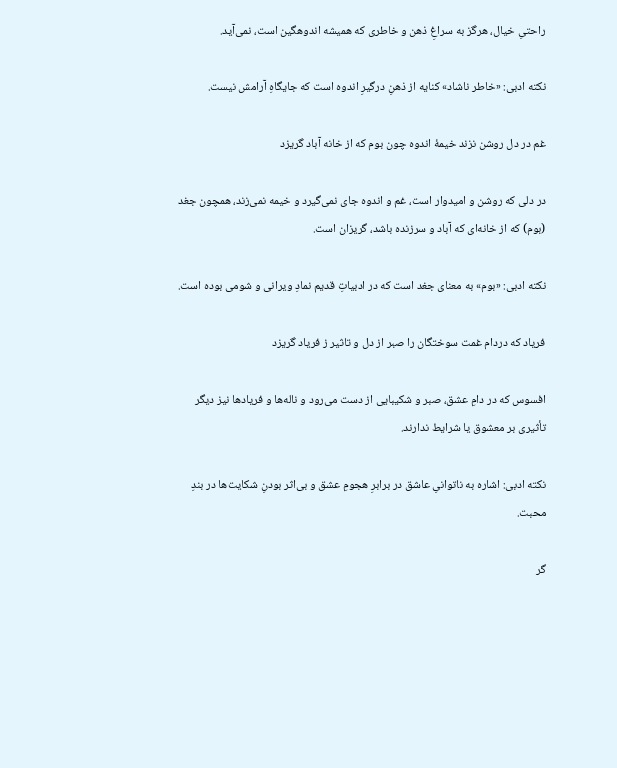راحتیِ خیال، هرگز به سراغِ ذهن و خاطری که همیشه اندوهگین است، نمی‌آید.

نکته ادبی: «خاطر ناشاد» کنایه از ذهنِ درگیرِ اندوه است که جایگاهِ آرامش نیست.

غم در دل روشن نزند خیمهٔ اندوه چون بوم که از خانه آباد گریزد

در دلی که روشن و امیدوار است، غم و اندوه جای نمی‌گیرد و خیمه نمی‌زند، همچون جغد (بوم) که از خانه‌ای که آباد و سرزنده باشد، گریزان است.

نکته ادبی: «بوم» به معنای جغد است که در ادبیاتِ قدیم نمادِ ویرانی و شومی بوده است.

فریاد که دردام غمت سوختگان را صبر از دل و تاثیر ز فریاد گریزد

افسوس که در دامِ عشق، صبر و شکیبایی از دست می‌رود و ناله‌ها و فریادها نیز دیگر تأثیری بر معشوق یا شرایط ندارند.

نکته ادبی: اشاره به ناتوانیِ عاشق در برابرِ هجومِ عشق و بی‌اثر بودنِ شکایت‌ها در بندِ محبت.

گر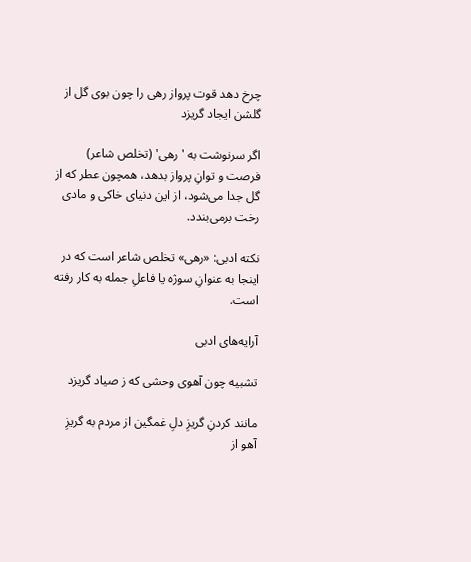چرخ دهد قوت پرواز رهی را چون بوی گل از گلشن ایجاد گریزد

اگر سرنوشت به 'رهی' (تخلص شاعر) فرصت و توانِ پرواز بدهد، همچون عطر که از گل جدا می‌شود، از این دنیای خاکی و مادی رخت برمی‌بندد.

نکته ادبی: «رهی» تخلص شاعر است که در اینجا به عنوانِ سوژه یا فاعلِ جمله به کار رفته است.

آرایه‌های ادبی

تشبیه چون آهوی وحشی که ز صیاد گریزد

مانند کردنِ گریزِ دلِ غمگین از مردم به گریزِ آهو از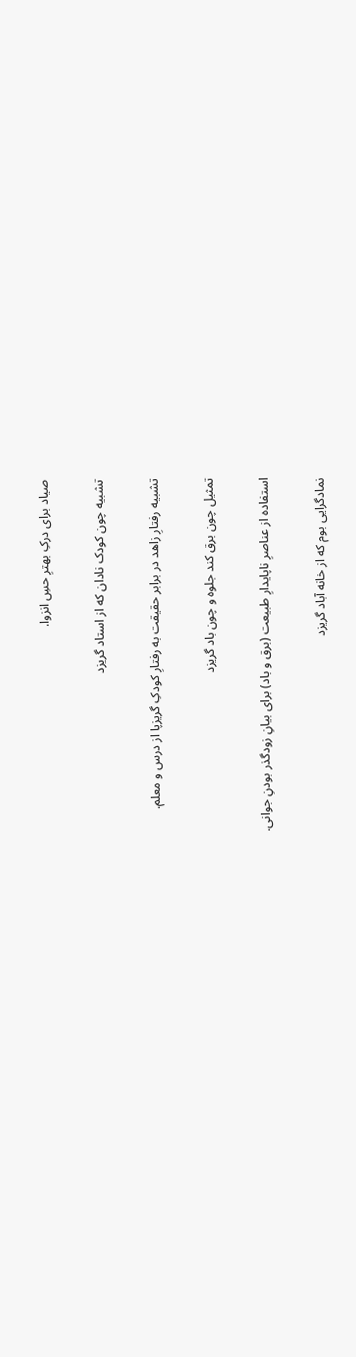صیاد برای درکِ بهترِ حسِ انزوا.

تشبیه چون کودک نادان که از استاد گریزد

تشبیه رفتارِ زاهد در برابر حقیقت به رفتارِ کودکِ گریزپا از درس و معلم.

تمثیل چون برق کند جلوه و چون باد گریزد

استفاده از عناصرِ ناپایدارِ طبیعت (برق و باد) برای بیانِ زودگذر بودنِ جوانی.

نمادگرایی بوم که از خانه آباد گریزد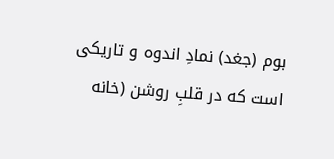بوم (جغد) نمادِ اندوه و تاریکی است که در قلبِ روشن (خانه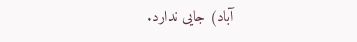آباد) جایی ندارد.